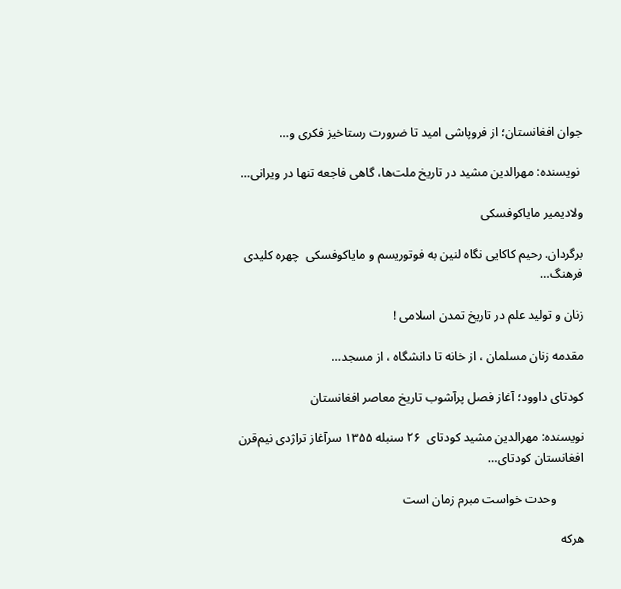جوان افغانستان؛ از فروپاشی امید تا ضرورت رستاخیز فکری و…

 نویسنده: مهرالدین مشید در تاریخ ملت‌ها، گاهی فاجعه تنها در ویرانی…

ولادیمیر مایاکوفسکی

برگردان. رحیم کاکایی نگاه لنین به فوتوریسم و مایاکوفسکی  چهره‌ کلیدی فرهنگ…

زنان و تولید علم در تاریخ تمدن اسلامی !

مقدمه زنان مسلمان ، از خانه تا دانشگاه ، از مسجد…

کودتای داوود؛ آغاز فصل پرآشوب تاریخ معاصر افغانستان

نویسنده: مهرالدین مشید کودتای  ۲۶ سنبله ۱۳۵۵ سرآغاز تراژدی نیم‌قرن افغانستان کودتای…

         وحدت خواست مبرم زمان است

هرکه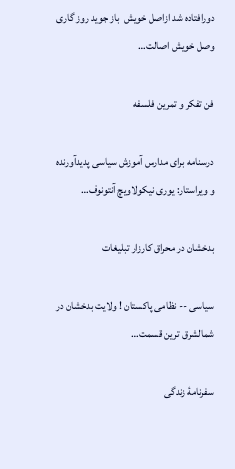دورافتاده شد ازاصل خویش  باز جوید روز گاری وصل خویش اصالت…

فن تفکر و تمرین فلسفه

درسنامه برای مدارس آموزش سیاسی پدیدآورنده و ویراستار: یوری نیکولاویچ آنتونوف…

بدخشان در محراق کارزار تبلیغات

سیاسی -- نظامی پاکستان ! ولایت بدخشان در شمالشرق ترین قسمت…

سفرنامۀ زندگی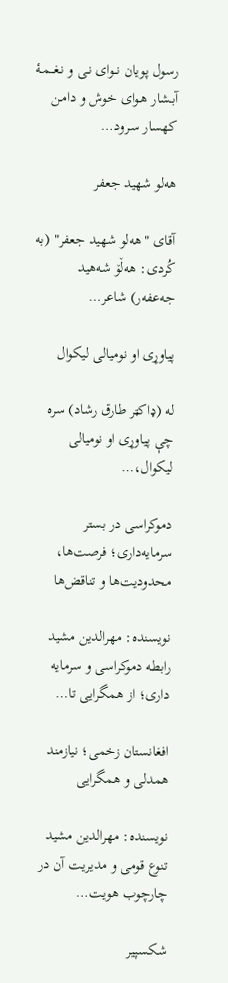رسول پویان نــوای نـی و نـغـــمـۀ آبـشار هـوای خوش و دامـن کهسار سـرود…

هه‌لو شهید جعفر

آقای "هه‌لو شهید جعفر" (به کُردی: هەڵۆ شەهید جەعفەر) شاعر…

پیاوړی او نومیالی لیکوال

له (ډاکټر طارق رشاد) سره چې پیاوړی او نومیالی لیکوال،…

دموکراسی در بستر سرمایه‌داری؛ فرصت‌ها، محدودیت‌ها و تناقض‌ها

نویسنده: مهرالدین مشید  رابطه دموکراسی و سرمایه داری؛ از همگرایی تا…

افغانستان زخمی؛ نیازمند همدلی و همگرایی

نویسنده: مهرالدین مشید تنوع قومی و مدیریت آن در چارچوب هویت…

شکسپیر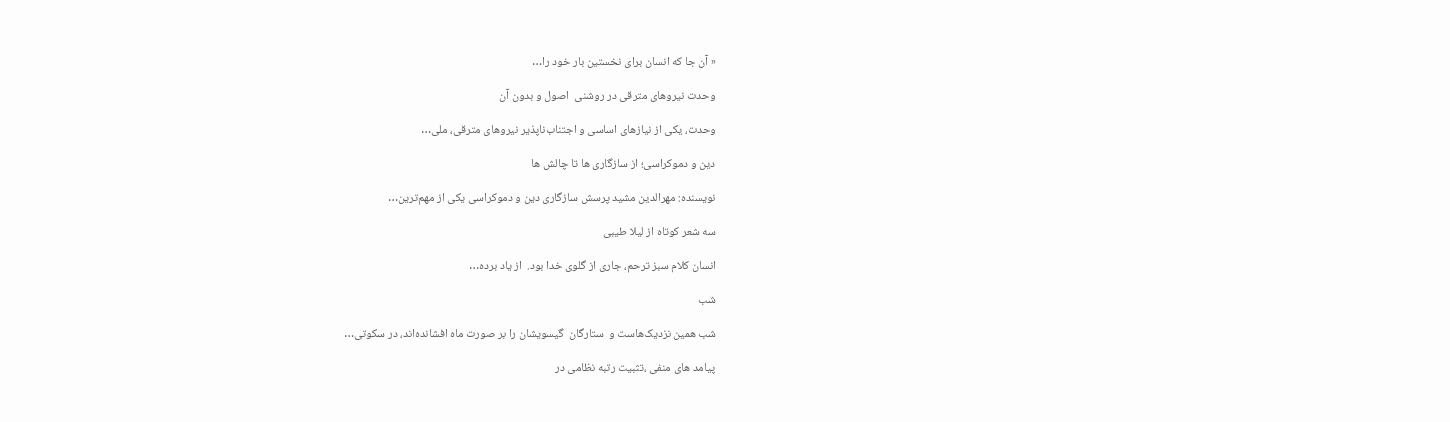« آن ‌جا که انسان برای نخستین ‌بار خود را…

وحدت نیروهای مترقی در روشنی  اصول و بدون آن

وحدت، یکی از نیازهای اساسی و اجتناب‌ناپذیر نیروهای مترقی، ملی…

دین و دموکراسی؛ از سازگاری ها تا چالش ها

نویسنده: مهرالدین مشید پرسش سازگاری دین و دموکراسی یکی از مهم‌ترین…

سه‌ شعر کوتاه از لیلا طیبی

انسان کلام سبز ترحم، جاری از گلوی خدا بود.  از یاد برده…

شب

شب همین نزدیک‌هاست و  ستارگان  گیسویشان را بر صورت ماه افشانده‌اند، در سکوتی…

پیامد های منفی ،تثبیت رتبه نظامی در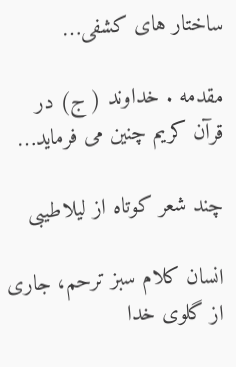ساختار های کشفی…

مقدمه . خداوند ( ج) در قرآن کریم چنین می فرماید…

چند شعر کوتاه از لیلاطیبی

انسان کلام سبز ترحم، جاری از گلوی خدا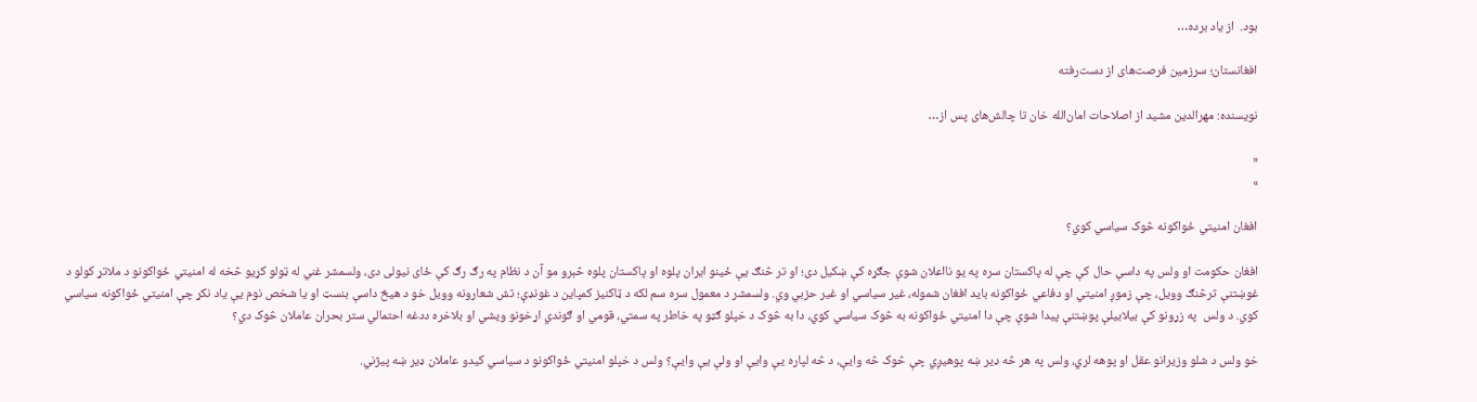بود.  از یاد برده…

افغانستان؛ سرزمین فرصت‌های از دست‌رفته

نویسنده: مهرالدین مشید از اصلاحات امان‌الله خان تا چالش‌های پس از…

«
»

افغان امنیتي ځواکونه څوک سیاسي کوي؟

افغان حکومت او ولس په داسې حال کې چې له پاکستان سره په یو نااعلان شوې جګړه کې ښکیل دی؛ او تر څنګ یې ځینو ایران پلوه او پاکستان پلوه څېرو مو آن د نظام په رګ رګ کې ځای نیولی دی، ولسمشر غني له ټولو کړيو څخه له امنيتي ځواکونو د ملاتړ کولو د غوښتنې ترڅنګ وويل، چې زموږ امنيتي او دفاعي ځواکونه بايد افغان شموله، غير سياسي او غير حزبي وي. ولسمشر د معمول سره سم لکه د ټاکنیز کمپاین د غونډې؛ تش شعارونه وویل خو د هیڅ داسې بنسټ او یا شخص نوم یې یاد نکړ چې امنیتي ځواکونه سیاسي کوي. د ولس  په زړونو کې بیلابیلې پوښتنې پیدا شوې چې دا امنیتي ځواکونه به څوک سیاسي کوي، دا به څوک د خپلو ګټو په خاطر په سمتي، قومي او ګوندي اړخونو ویشي او بلاخره ددغه احتمالي ستر بحران عاملان څوک دي؟

خو ولس د شلو وزیرانو عقل او پوهه لري، ولس په هر څه ډير ښه پوهیږي چې څوک څه وایې، د څه لپاره یې وایې او ولې یې وایې؟ ولس د خپلو امنیتي ځواکونو د سیاسي کیدو عاملان ډیر ښه پیژني.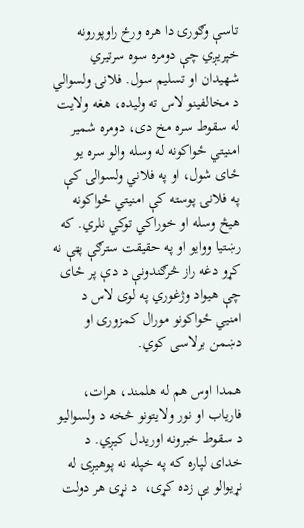تاسې وګورۍ دا هره ورځ راوپورونه خپریږي چې دومره سوه سرتیري شهیدان او تسلیم سول. فلانۍ ولسوالي د مخالفینو لاس ته ولیده، هغه ولایت له سقوط سره مخ دی، دومره شمیر امنیتي ځواکونه له وسله والو سره یو ځای شول، او په فلاني ولسوالۍ کې په فلانۍ پوسته کې امنیتي ځواکونه هیڅ وسله او خوراکي توکي نلري. که رښتیا ووایو او په حقیقت سترګې پټې نه کړو دغه راز څرګندونې د دې پر ځای چې هیواد وژغوري په لوی لاس د امنیي ځواکونو مورال کمزوری او دښمن برلاسی کوي.

همدا اوس هم له هلمند، هرات، فاریاب او نور ولایتونو څخه د ولسوالیو د سقوط خبرونه اوریدل کیږي. د خدای لپاره که په خپله نه پوهیږۍ له نړیوالو یې زده کړۍ،  د نړۍ هر دولت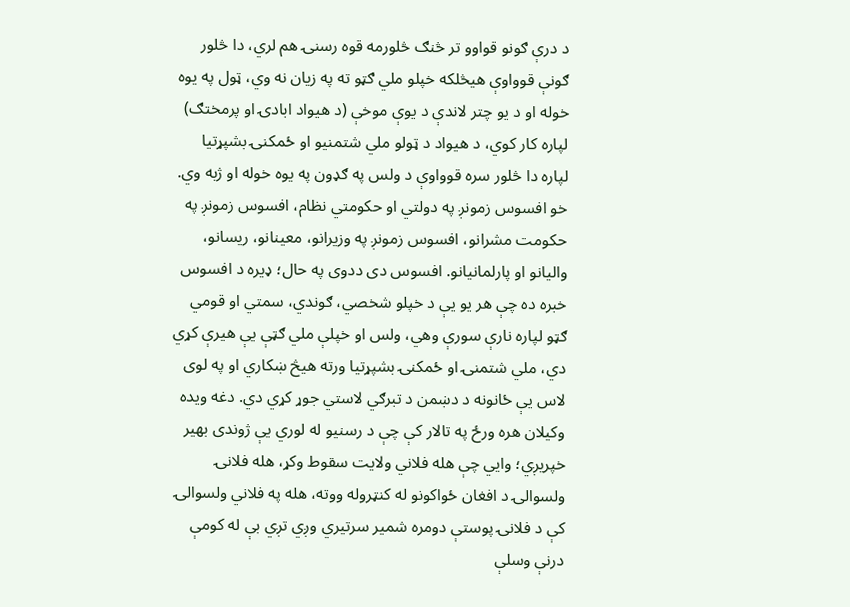د درې ګونو قواوو تر څنګ څلورمه قوه رسنۍ هم لري، دا څلور ګونې قوواوې هیڅلکه خپلو ملي ګټو ته په زیان نه وي، ټول په یوه خوله او د یو چتر لاندې د یوې موخې (د هیواد ابادۍ او پرمختګ) لپاره کار کوي، د هیواد د ټولو ملي شتمنیو او ځمکنۍ بشپړتیا لپاره دا څلور سره قوواوې د ولس په ګډون په یوه خوله او ژبه وي. خو افسوس زمونږ په دولتي او حکومتي نظام، افسوس زمونږ په حکومت مشرانو، افسوس زمونږ په وزیرانو، معینانو، ریسانو، والیانو او پارلمانیانو. افسوس دی ددوی په حال؛ ډيره د افسوس خبره ده چې هر یو یې د خپلو شخصي، ګوندي، سمتي او قومي ګټو لپاره نارې سورې وهي، ولس او خپلې ملي ګټې یې هیرې کړي دي، ملي شتمنۍ او ځمکنۍ بشپړتیا ورته هیڅ ښکاري او په لوی لاس یې ځانونه د دښمن د تبرګي لاستي جوړ کړي دي. دغه ویده وکیلان هره ورځ په تالار کې چې د رسنیو له لوري یې ژوندی بهیر خپریږي؛ وایي چې هله فلاني ولایت سقوط وکړ، هله فلانۍ ولسوالۍ د افغان ځواکونو له کنټروله ووته، هله په فلاني ولسوالۍ کې د فلانۍ پوستې دومره شمیر سرتیري وږي تږي بې له کومې درنې وسلې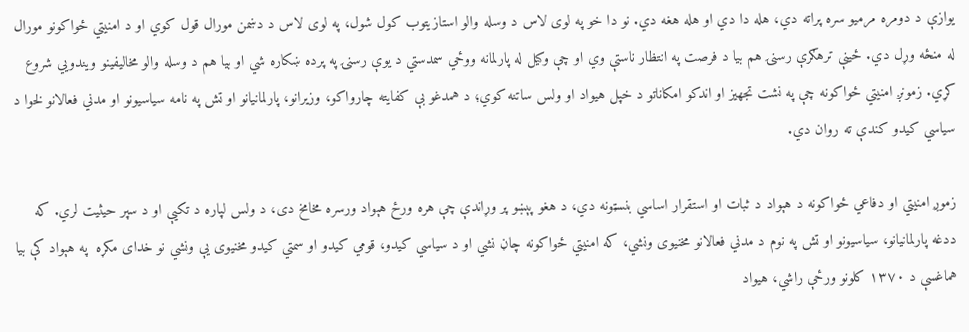یوازې د دومره مرمیو سره پراته دي، هله دا دي او هله هغه دي. نو دا خو په لوی لاس د وسله والو استازيتوب کول شول، په لوی لاس د دښمن مورال قول کوي او د امنیتي ځواکونو مورال له منځه وړل دي. ځینې ترهګرې رسنۍ هم بیا د فرصت په انتظار ناستې وي او چې وکیل له پارلمانه ووځي سمدستي د یوې رسنۍ په پرده ښکاره شي او بیا هم د وسله والو مخالیفینو ویندويي شروع کړي. زمونږ امنیتي ځواکونه چې په نشت تجهیز او اندکو امکاناتو د خپل هیواد او ولس ساتنه کوي؛ د همدغو بې کفایته چارواکو، وزیرانو، پارلمانیانو او تش په نامه سیاسیونو او مدني فعالانو لخوا د سیاسي کیدو کندې ته روان دي.

زموږ امنيتي او دفاعي ځواکونه د هېواد د ثبات او استقرار اساسي بنسټونه دي، د هغو پېښو پر وړاندې چې هره ورځ هېواد ورسره مخامخ دى، د ولس لپاره د تکيې او د سپر حيثيت لري. که ددغه پارلمانیانو، سیاسیونو او تش په نوم د مدني فعالانو مخنیوی ونشي، که امنیتي ځواکونه چاڼ نشي او د سیاسي کیدو، قومي کیدو او سمتي کیدو مخنیوی یې ونشي نو خدای مکړه  په هېواد کې بيا هماغسې د ۱۳۷۰ کلونو ورځې راشي، هیواد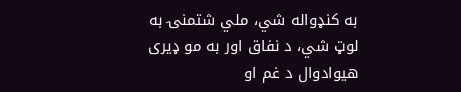به کنډواله شي، ملي شتمنۍ به لوټ شي، د نفاق اور به مو ډيری هیوادوال د غم او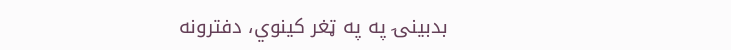بدبینۍ په په ټغر کینوي، دفترونه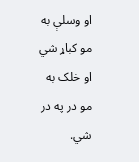او وسلې به مو کباړ شي او خلک به مو در په در شي.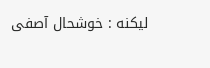لیکنه : خوشحال آصفی